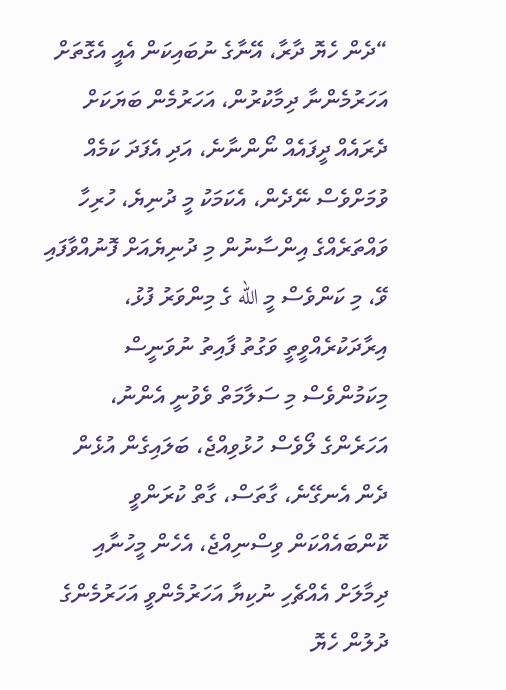“ދެން ހެޔޮ ދާރާ، އޭނާގެ ނުބައިކަން އެއީ އެގޮތަށް އަހަރުމެންނާ ދިމާކުރުން، އަހަރުމެން ބަޔަކަށް ދެރައެއް ދީފައެއް ނޯންނާނެ، އަދި އެފަދަ ކަމެއް ވުމަށްވެސް ނޭދެން، އެކަމަކު މީ ދުނިޔެ، ހުރިހާ ވައްތަރެއްގެ އިންސާނުން މި ދުނިޔެއަށް ފޮނުއްވާފައި ވޭ، މި ކަންވެސް މީ الله ގެ މިންވަރު ފުޅު، އިރާދަކުރެއްވީތީ ވަގުތު ފާއިތު ނުވަނީސް މިކަމުންވެސް މި ސަލާމަތް ވެވުނީ އެންނު، އަހަރެންގެ ލޯވެސް ހުޅުވިއްޖެ، ބަލައިގެން އުޅެން ދެން އެނގޭނެ، ގާތަސް، ގާތް ކުރަންވީ ކޮންބައެއްކަން ވިސްނިއްޖެ، އެހެން މީހުނާއި ދިމާލަށް އެއްޗެހި ނުކިޔާ އަހަރުމެންވީ އަހަރުމެންގެ ދުލުން ހެޔޮ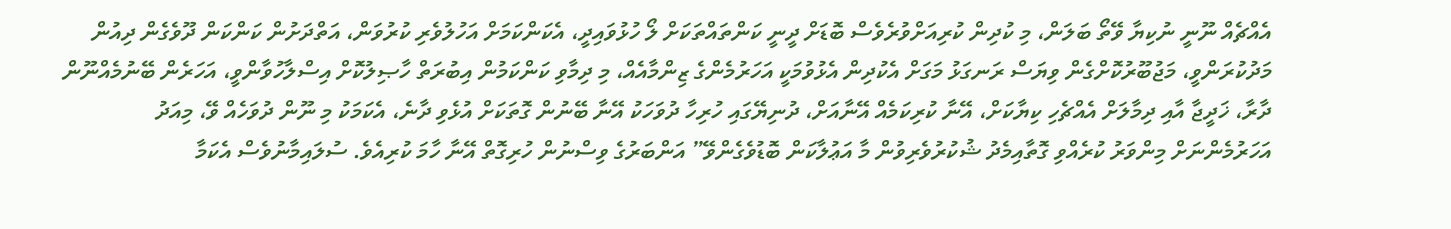އެއްޗެއް ނޫނީ ނުކިޔާ ވޭތޯ ބަލަން، މި ކުދިން ކުރިއަށްވުރެވެސް ބޮޑަށް ދީނީ ކަންތައްތަކަށް ލޯ ހުޅުވައިދީ، އެކަންކަމަށް އަހުލުވެރި ކުރުވަން، އަތްދަށުން ކަންކަން ދޫވެގެން ދިއުން މަދުކުރަންވީ، މަޖުބޫރުކޮށްގެން ވިޔަސް ރަނގަޅު މަގަށް އެކުދިން އެޅުވުމަކީ އަހަރުމެންގެ ޒިންމާއެއް، މި ދިމާވި ކަންކަމުން އިބުރަތް ހާޞިލުކޮށް އިސްލާހުވާންވީ، އަހަރެން ބޭނުމެއްނޫން ދާރާ، ޚަދީޖާ އާއި ދިމާލަށް އެއްޗެހި ކިޔާކަށް، އޭނާ ކުރިކަމެއް އޭނާއަށް، ދުނިޔޭގައި ހުރިހާ ދުވަހަކު އޭނާ ބޭނުން ގޮތަކަށް އުޅެވި ދާނެ، އެކަމަކު މި ނޫން ދުވަހެއް ވޭ، މިއަދު އަހަރުމެންނަށް މިންވަރު ކުރެއްވި ގޮތާއިމެދު ޝުކުރުވެރިވުން މާ އަޢުލާކަން ބޮޑުވެގެންވޭ” އަންބަރުގެ ވިސްނުން ހުރިގޮތް އޭނާ ހާމަ ކުރިއެވެ. ސުލައިމާނުވެސް އެކަމާ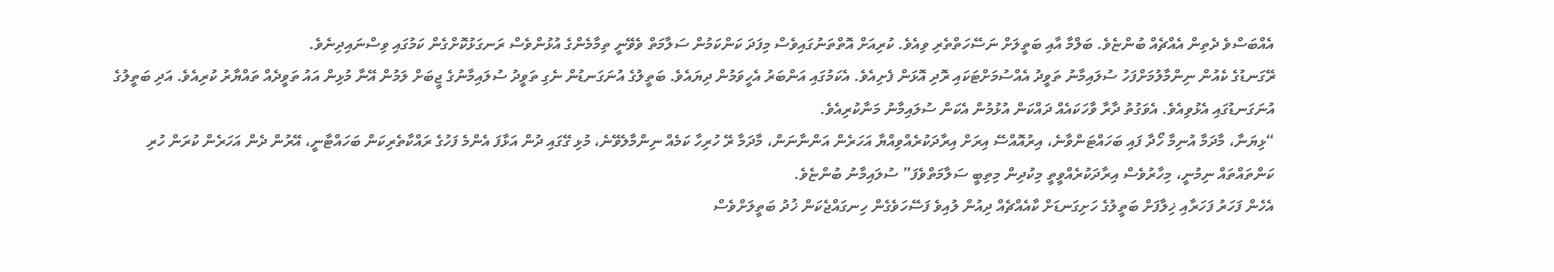އެއްބަސްވެ ދެތިން އެއްޗެއް ބުންޏެވެ. ބަލްމާ އާއި ބަތީލަށް ނަސޭހަތްތެރި ވިއެވެ. ކުރިއަށް އޮތްތަނުގައިވެސް މިފަދަ ކަންކަމުން ސަލާމަތް ވެވޭނީ ތިމާމެންގެ އުޅުންވެސް ރަނގަޅުކޮށްގެން ކަމުގައި ވިސްނައިދިނެވެ.
ރޭގަނޑުގެ ކެއުން ނިންމާލުމަށްފަހު ސުލައިމާނު ތަވީދު އެއްސުމަށްޓަކައި ރޮދި އޮޅަން ފެށިއެވެ. އެކަމުގައި އަންބަރު އެހީވަމުން ދިޔައެވެ. ބަތީލުގެ އުނަގަނޑުން ނެގި ތަވީދު ސުލައިމާނުގެ ޖީބަށް ލަމުން އޭނާ މުޅިން އައު ތަވީދެއް ތައްޔާރު ކުރިއެވެ. އަދި ބަތީލުގެ އުނަގަނޑުގައި އެޅުވިއެވެ. އެވަގުތު ދާރާ ވާހަކައެއް ދައްކަން އުޅުމުން އެކަން ސުލައިމާނު މަނާކުރިއެވެ.
“ޅިޔަނާ، މާދަމާ އުނިމާ ހޯދާ ފައި ބަހައްޓަންވާނެ، އިރުއޮއްސޭ އިރަށް އިރާދަކުރެއްވިއްޔާ އަހަރެން އަންނާނަން، މާދަމާ ރޭ ހުރިހާ ކަމެއް ނިންމާލެވޭނެ، މުޅި ގޭގައި ދުން އަޅާފަ އެންމެ ފަހުގެ ރައްކާތެރިކަން ބަހައްޓާނީ، އޭރުން ދެން އަހަރެން ކުރަން ހުރި ކަންތައްތައް ނިމުނީ، މިހާރުވެސް އިރާދަކުރެއްވީތީ މިކުދިން މިތިބީ ސަލާމަތްވެފަ” ސުލައިމާނު ބުންޏެވެ.
އެހެން ފަހަރު ފަހަރާއި ޚިލާފަށް ބަތީލުގެ ހަށިގަނޑަށް ކާއެއްޗެއް ދިއުން ލުއިވެ ފަސޭހަވެގެން ހިނގައްޖެކަން ޚުދު ބަތީލަށްވެސް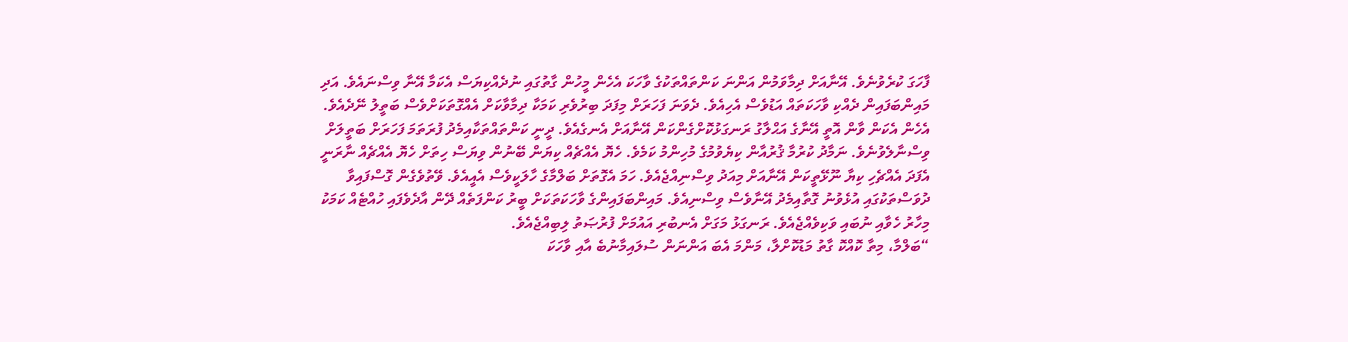ފާހަގަ ކުރެވުނެވެ. އޭނާއަށް ދިމާވަމުން އަންނަ ކަންތައްތަކުގެ ވާހަކަ އެހެން މީހުން ގާތުގައި ނުދެއްކިޔަސް އެކަމާ އޭނާ ވިސްނައެވެ. އަދި މައިންބަފައިން ދެއްކި ވާހަކަތައް އަޑުވެސް އެހިއެވެ. ދެވަނަ ފަހަރަށް މިފަދަ ބިރުވެރި ކަމަކާ ދިމާވާކަށް އެއްގޮތަކަށްވެސް ބަތީލު ނޭދެއެވެ. އެހެން އެކަން ވާން އޮތީ އޭނާގެ އަޙްލާގު ރަނގަޅުކޮށްގެންކަން އޭނާއަށް އެނގެއެވެ. ދީނީ ކަންތައްތަކާއިމެދު ފުރަތަމަ ފަހަރަށް ބަތީލަށް ވިސްނާލެވުނެވެ. ނަމާދު ކުރުމާ ޤުރުއާން ކިޔެވުމުގެ މުހިންމު ކަމެވެ. ހެޔޮ އެއްޗެއް ކިޔަން ބޭނުން ވިޔަސް ހިތަށް ހެޔޮ އެއްޗެއް ނާރަނީ އެފަދަ އެއްޗެހި ކިޔާ ނޫޅޭތީކަން އޭނާއަށް މިއަދު ވިސްނިއްޖެއެވެ. ހަމަ އެގޮތަށް ބަލްމާގެ ހާލަކީވެސް އެއީއެވެ. ވޭތުވެގެން ގޮސްފައިވާ ދުވަސްތަކުގައި އުޅެވުނު ގޮތާއިމެދު އޭނާވެސް ވިސްނިއެވެ. މައިންބަފައިންގެ ވާހަކަތަކަށް ބީރު ކަންފަތެއް ދޭން އާދެވެފައި ހުއްޓެއް ކަމަކު މިހާރު ހެވާއި ނުބައި ވަކިވެއްޖެއެވެ. ރަނގަޅު މަގަށް އެނބުރި އައުމަށް ފުރުޞަތު ލިބިއްޖެއެވެ.
“ބަލްމާ، މިތާ ކޮއްކޮ ގާތު މަޑުކޮށްލާ، މަންމަ އެބަ އަންނަން ސުލައިމާނުބެ އާއި ވާހަކަ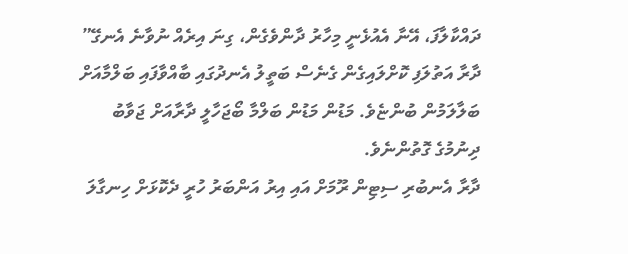ދައްކާލާފަ، އޭނާ އެއުޅެނީ މިހާރު ދާންވެގެން، ގިނަ އިރެއް ނުވާނެ އެނގޭ” ދާރާ އަތުލަފި ކޮށްލައިގެން ގެނެސް ބަތީލު އެނދުގައި ބާއްވާފައި ބަލްމާއަށް ބަލާލަމުން ބުންޏެވެ. މަޑުން މަޑުން ބަލްމާ ބޯޖަހާލީ ދާރާއަށް ޖަވާބު ދިނުމުގެ ގޮތުންނެވެ.
ދާރާ އެނބުރި ސިޓިން ރޫމަށް އައި އިރު އަންބަރު ހުރީ ދެކޮޅަށް ހިނގާލަ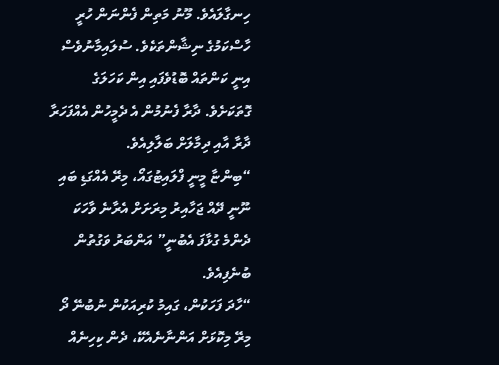ހިނގާލައެވެ. މޫނު މަތިން ފެންނަން ހުރީ ހާސްކަމުގެ ނިޝާންތަކެވެ. ސުލައިމާނުވެސް އިނީ ކަންތައް ބޮޑުވެފައި އިން ކަހަލަގެ ގޮތަކަށެވެ. ދާރާ ފެނުމުން އެ ދެމީހުން އެއްފަހަރާ ދާރާ އާއި ދިމާލަށް ބަލާލިއެވެ.
“ބިންޏާ މީނީ ފްލައިޓުގައޯ، މިރޭ އެއްގަޑި ބައި ނޫނީ ދޭއް ޖަހާއިރު މިރަށަށް އެރާނެ ވާހަކަ ދެންމެ ގުޅާފަ އެބުނީ” އަންބަރު ވަގުތުން ބުނެފިއެވެ.
“ހާދަ ފަހަކުން، ގައިމު ކުރިއަކުން ނުބުނޭ ދޯ މިރޭ މިކޮޅަށް އަންނާނެއެކޭ، ދެން ކިހިނެއް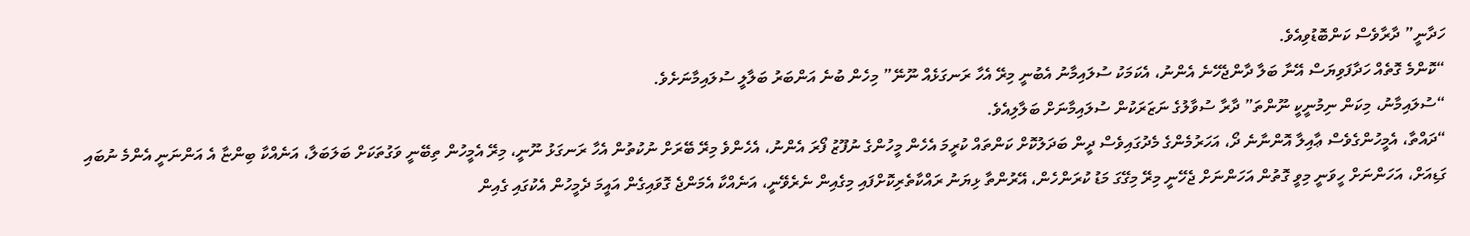ހަދާނީ” ދާރާވެސް ކަންބޮޑުވިއެވެ.
“ކޮންމެ ގޮތެއް ހަދާފަވިޔަސް އޭނާ ބަލާ ދާންޖެހޭނެ އެންނު، އެކަމަކު ސުލައިމާނު އެބުނީ މިރޭ އެހާ ރަނގަޅެއް ނޫނޭ” މިހެން ބުނެ އަންބަރު ބަލާލީ ސުލައިމާނަށެވެ.
“ސުލައިމާނު، މިކަން ނިމުނީކީ ނޫންތަ” ދާރާ ސުވާލުގެ ނަޒަރަކުން ސުލައިމާނަށް ބަލާލިއެވެ.
“ދައްތާ، އެމީހުންގެވެސް ޢާއިލާ އޮންނާނެ ދޯ، އަހަރުމެންގެ މެދުގައިވެސް ދީން ބަދަލުކޮށް ކަންތައް ކުރީމަ އެހެން މީހުންގެ ނުފޫޒު ފޯރަ އެންނު، އެހެންވެ މިރޭ ބޭރަށް ނުކުތުން އެހާ ރަނގަޅު ނޫނީ، މިރޭ އެމީހުން ތިބޭނީ ވަގުތަކަށް ބަލަބަލާ، އަނެއްކާ ބިންޏާ އެ އަންނަނީ އެންމެ ނުބައި ގަޑިއަށް، އަހަންނަށް ހީވަނީ މިވީ ގޮތުން އަހަންނަށް ޖެހޭނީ މިރޭ މިގޭގަ މަޑު ކުރަންހެން، އޭރުންތާ ޅިޔަނު ރައްކާތެރިކޮށްފައި މިގެއިން ނެރެވޭނީ، އަނެއްކާ އެމަންޖެ ގޮވައިގެން އައީމަ ދެމީހުން އެކުގައި ގެއިން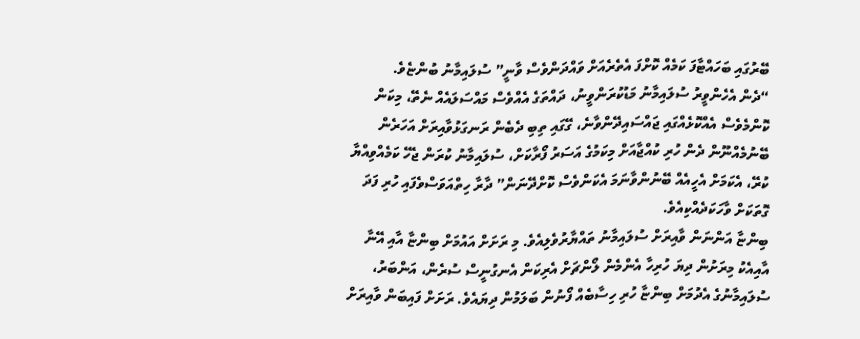ބޭރުގައި ބަހައްޓާފަ ކަމެއް ކޮށްފަ އެތެރެއަށް ވައްދަންވެސް ވާނީ” ސުލައިމާނު ބުންޏެވެ.
“ދެން އެހެންވީރު ސުލައިމާނު މަޑުކުރަންވީނު، ދައްތަގެ އެއްވެސް މައްސަލައެއް ނެތޭ، މިކަން ކޮންމެވެސް އެއްކޮޅެއްގައި ޖައްސައިދޭންވާނެ، ގޭގައި ތިބި ދެބެން ރަނގަޅުވާއިރަށް އަހަރެން ބޭނުމެއްނޫން ދެން ހުރި ކުއްޖާއަށް މިކަމުގެ އަސަރު ފޯރާކަށް، ސުލައިމާނު ކުރަން ޖެހޭ ކަމެއްވިއްޔާ ކުރޭ، އެކަމަށް އެހީއެއް ބޭނުންވާނަމަ އެކަންވެސް ކޮށްދޭނަން” ދާރާ ހިތްއަވަސްވެފައި ހުރި ފަދަ ގޮތަކަށް ވާހަކަދެއްކިއެވެ.
ބިންޏާ އަންނަން ވާއިރަށް ސުލައިމާނު ތައްޔާރުވެލިއެވެ. މި ރަށަށް އައުމަށް ބިންޏާ އާއި އޭނާ އާއިއެކު މިރަށުން ދިޔަ ހުރިހާ އެންމެން ލޯންޗަށް އެރިކަން އެނގުނީސް ސުރެން، އަންބަރު، ސުލައިމާނުގެ އެދުމަށް ބިންޏާ ހުރި ހިސާބެއް ފޯނުން ބަލަމުން ދިޔައެވެ. ރަށަށް ފައިބަން ވާއިރަށް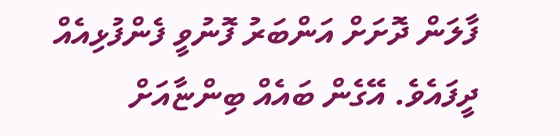ފާލަން ދޮށަށް އަންބަރު ފޮނުވީ ފެންފުޅިއެއް ދީފައެވެ. އޭގެން ބައެއް ބިންޏާއަށް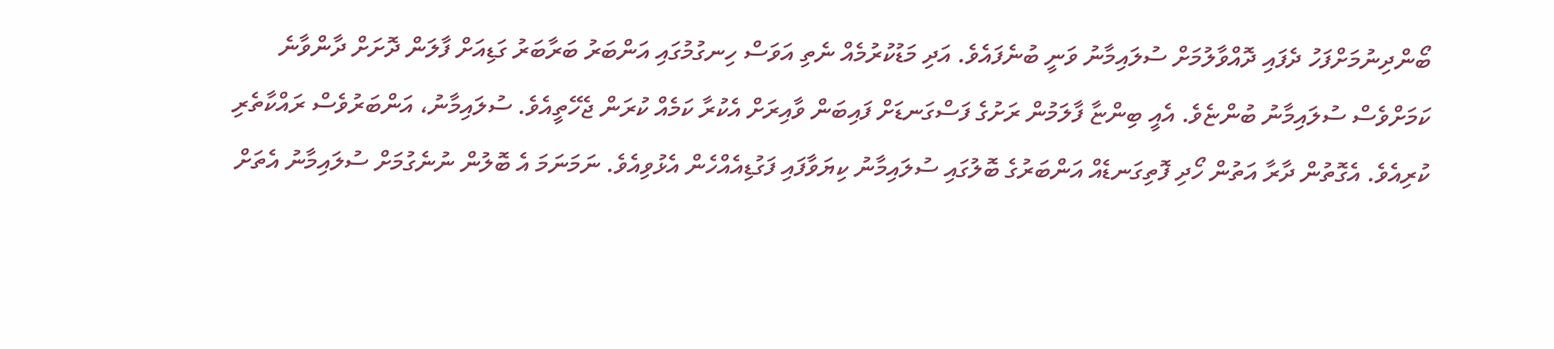ބޯންދިނުމަށްފަހު ދެފައި ދޮއްވާލުމަށް ސުލައިމާނު ވަނީ ބުނެފައެވެ. އަދި މަޑުކުރުމެއް ނެތި އަވަސް ހިނގުމުގައި އަންބަރު ބަރާބަރު ގަޑިއަށް ފާލަން ދޮށަށް ދާންވާނެ ކަމަށްވެސް ސުލައިމާނު ބުންޏެވެ. އެއީ ބިންޏާ ފާލަމުން ރަށުގެ ފަސްގަނޑަށް ފައިބަން ވާއިރަށް އެކުރާ ކަމެއް ކުރަން ޖެހޭތީއެވެ. ސުލައިމާނު، އަންބަރުވެސް ރައްކާތެރި ކުރިއެވެ. އެގޮތުން ދާރާ އަތުން ހޯދި ފޮތިގަނޑެއް އަންބަރުގެ ބޮލުގައި ސުލައިމާނު ކިޔަވާފައި ފަގުޑިއެއްހެން އެޅުވިއެވެ. ނަމަނަމަ އެ ބޮލުން ނުނެގުމަށް ސުލައިމާނު އެތަށް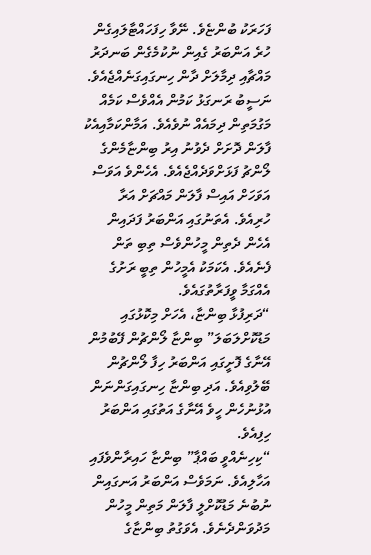ފަހަރަކު ބުންޏެވެ. ނޭވާ ހިފަހައްޓާލައިގެން ހުރެ އަންބަރު ގެއިން ނުކުމެގެން ބަނދަރު މައްޗާއި ދިމާލަށް ދާން ހިނގައިގަނެއްޖެއެވެ.
ނަސީބު ރަނގަޅު ކަމުން އެއްވެސް ކަމެއް މަގުމަތިން ދިމައެއް ނުވެއެވެ. އަމާންކަމާއިއެކު ފާލަން ދޮށަށް ދެވުނު އިރު ބިންޏާމެންގެ ލޯންޗު ފަޅަށްވަދެއްޖެއެވެ. އެހެންވެ އަވަސް އަވަހަށް އައިސް ފާލަން މައްޗަށް އަރާ ހުރިއެވެ. އެތަނުގައި އަންބަރު ފަދައިން އެހެން ދެތިން މީހުންވެސް ތިބި ތަން ފެނެއެވެ. އެކަމަކު އެމީހުން ތިބީ ރަށުގެ އެއްގަމާ ވީފަރާތުގައެވެ.
“ދަރިފުޅާ ބިންޏާ، އެހަށް މިކޮޅުގައި މަޑުކޮށްލަބަލަ” ބިންޏާ ލޯންޗުން ފޭބުމުން އޭނާގެ ފޮށީގައި އަންބަރު ހިފާ ލޯންޗުން ބޭލުވިއެވެ. އަދި ބިންޏާ ހިނގައިގަންނަން އުޅުނުހެން ހީވެ އޭނާގެ އަތުގައި އަންބަރު ހިފިއެވެ.
“ކިހިނެއްވީ ބައްޕާ” ބިންޏާ ހައިރާންވެފައި އަހާލިއެވެ. ނަމަވެސް އަންބަރު އަނގައިން ނުބުނެ މަޑުކޮށްލީ ފާލަން މަތިން މީހުން މަދުވަންދެނެވެ. އެވަގުތު ބިންޏާގެ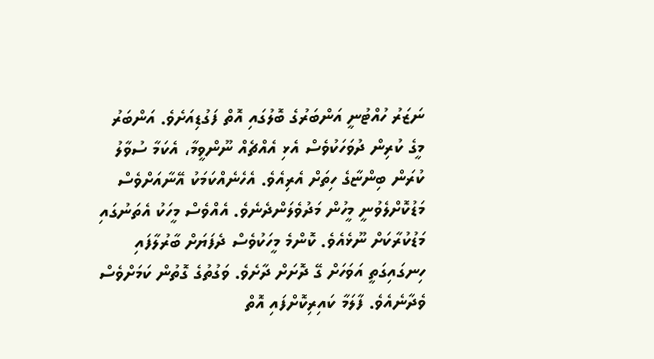ނަޒަރު ހުއްޓުނީ އަންބަރުގެ ބޮލުގައި އޮތް ފަގުޑިއަށެވެ. އަންބަރު މީގެ ކުރިން ދުވަހަކުވެސް އެޅި އެއްޗެއް ނޫންވީމާ، އެކަމާ ސުވާލު ކުރަން ބިންޏާގެ ހިތަށް އެރިއެވެ. އެހެނެއްކަމަކު އޭނާއަށްވެސް މަޑުކޮށްލެވުނީ މީހުން މަދުވެލަންދެނެވެ. އެއްވެސް މީހަކު އެތަނުގައި މަޑުކުރާކަށް ނޫޅެއެވެ. ކޮންމެ މީހަކުވެސް ދެފަޔަށް ބާރުލާފައި ހިނގައިގަތީ އަވަހަށް ގޭ ދޮށަށް ދާށެވެ. ވަގުތުގެ ގޮތުން ކަމަށްވެސް ވެދާނެއެވެ. ފާލަމާ ކައިރިކޮށްފައި އޮތް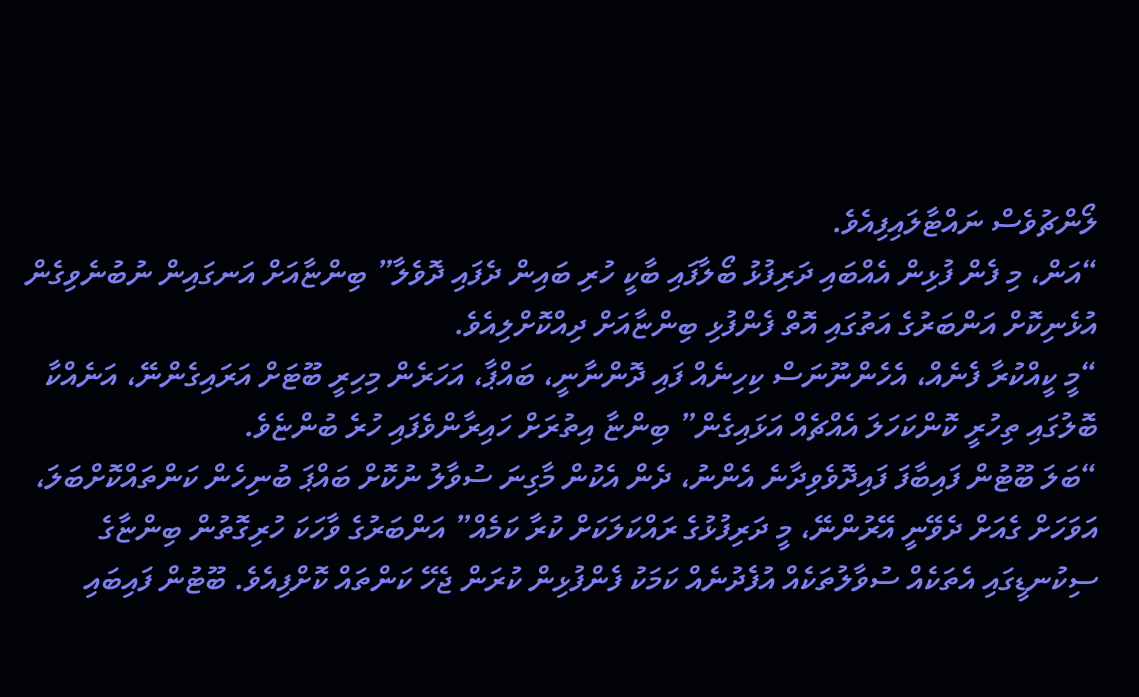ލޯންޗުވެސް ނައްޓާލައިފިއެވެ.
“އަން، މި ފެން ފުޅިން އެއްބައި ދަރިފުޅު ބޯލާފައި ބާކީ ހުރި ބައިން ދެފައި ދޮވެލާ” ބިންޏާއަށް އަނގައިން ނުބުނެވިގެން އުޅެނިކޮށް އަންބަރުގެ އަތުގައި އޮތް ފެންފުޅި ބިންޏާއަށް ދިއްކޮށްލިއެވެ.
“މީ ކީއްކުރާ ފެނެއް، އެހެންނޫނަސް ކިހިނެއް ފައި ދޮންނާނީ، ބައްޕާ، އަހަރެން މިހިރީ ބޫޓަށް އަރައިގެންނޭ، އަނެއްކާ ބޮލުގައި ތިހުރީ ކޮންކަހަލަ އެއްޗެއް އަޅައިގެން” ބިންޏާ އިތުރަށް ހައިރާންވެފައި ހުރެ ބުންޏެވެ.
“ބަލަ ބޫޓުން ފައިބާފަ ފައިދޮވެވިދާނެ އެންނު، ދެން އެކުން މާގިނަ ސުވާލު ނުކޮށް ބައްޕަ ބުނިހެން ކަންތައްކޮށްބަލަ، އަވަހަށް ގެއަށް ދެވޭނީ އޭރުންނޭ، މީ ދަރިފުޅުގެ ރައްކަލަކަށް ކުރާ ކަމެއް” އަންބަރުގެ ވާހަކަ ހުރިގޮތުން ބިންޏާގެ ސިކުނޑީގައި އެތަކެއް ސުވާލުތަކެއް އުފެދުނެއް ކަމަކު ފެންފުޅިން ކުރަން ޖެހޭ ކަންތައް ކޮށްފިއެވެ. ބޫޓުން ފައިބައި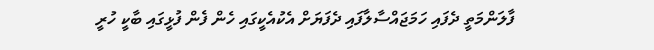ފާލަންމަތީ ދެފައި ހަމަޖައްސާލާފައި ދެފަޔަށް އެކުއެކީގައި ހެން ފެން ފުޅީގައި ބާކީ ހުރީ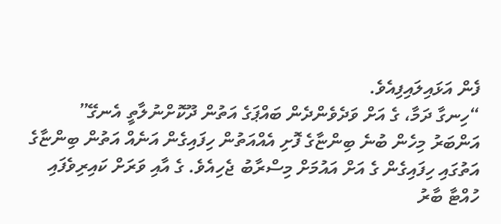ފެން އަޅައިލައިފިއެވެ.
“ހިނގާ ދަމާ، ގެ އަށް ވަދެވެންދެން ބައްޕަގެ އަތުން ދޫކޮށްނުލާތީ އެނގޭ” އަންބަރު މިހެން ބުނެ ބިންޏާގެ ފޮށި އެއްއަތުން ހިފައިގެން އަނެއް އަތުން ބިންޏާގެ އަތުގައި ހިފައިގެން ގެ އަށް އައުމަށް މިސްރާބު ޖެހިއެވެ. ގެ އާއި ވަރަށް ކައިރިވެފައި ހުއްޓާ ބާރު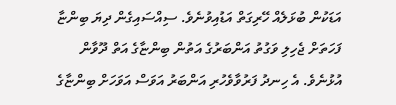އަޑަކުން ބުޅަލެއް ހޭރިގަތް އަޑުއިވުނެވެ. ސިއްސައިގެން ދިޔަ ބިންޏާ ފަހަތަށް ޖެހިލި ވަގުތު އަންބަރުގެ އަތުން ބިންޏާގެ އަތް ދޫވާން އުޅުނެވެ. އެ ހިނދު ފަރުވާވެހުރި އަންބަރު އަވަސް އަވަހަށް ބިންޏާގެ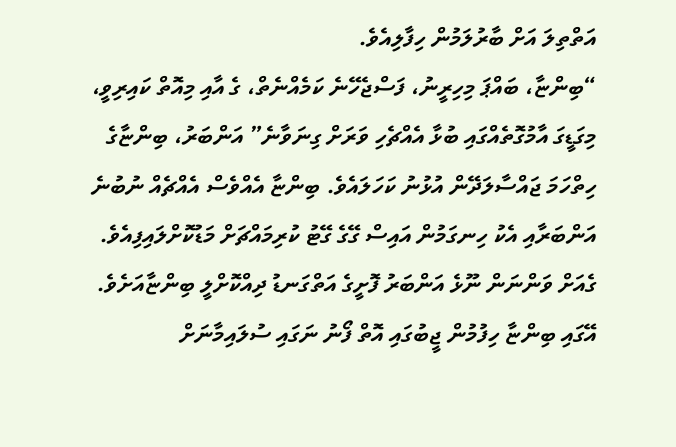އަތްތިލަ އަށް ބާރުލަމުން ހިފާލިއެވެ.
“ބިންޏާ، ބައްޕަ މިހިރީނު، ފަސްޖެހޭނެ ކަމެއްނެތް، ގެ އާއި މިއޮތް ކައިރިވީ، މިގަޑީގަ އާމުގޮތެއްގައި ބުޅާ އެއްޗެހި ވަރަށް ގިނަވާނެ” އަންބަރު، ބިންޏާގެ ހިތްހަމަ ޖައްސާލަދޭން އުޅުނު ކަހަލައެވެ. ބިންޏާ އެއްވެސް އެއްޗެއް ނުބުނެ އަންބަރާއި އެކު ހިނގަމުން އައިސް ގޭގެ ގޭޓު ކުރިމައްޗަށް މަޑުކޮށްލައިފިއެވެ. ގެއަށް ވަންނަން ނޫޅެ އަންބަރު ފޮށީގެ އަތްގަނޑު ދިއްކޮށްލީ ބިންޏާއަށެވެ. އޭގައި ބިންޏާ ހިފުމުން ޖީބުގައި އޮތް ފޯނު ނަގައި ސުލައިމާނަށް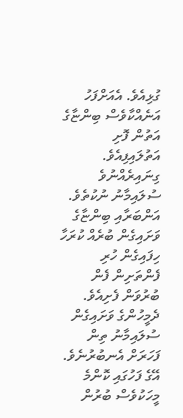ގުޅިއެވެ. އެއަށްފަހު އަނެއްކާވެސް ބިންޏާގެ އަތުން ފޮށި އަތުލައިފިއެވެ. ގިނައިރެއްނުވެ ސުލައިމާނު ނުކުތެވެ. އަންބަރާއި ބިންޏާގެ ވަށައިގެން ބުރެއް ކުރަހާ ހިފައިގެން ހުރި ފެންތަށިން ފެން ބުރުވަން ފެށިއެވެ. ދެމީހުންގެ ވަށައިގެން ސުލައިމާނު ތިން ފަހަރަށް އެނބުރުނެވެ. އޭގެ ފަހުގައި ކޮންމެ މީހަކުވެސް ބުރުން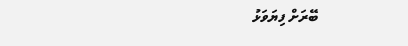ބޭރަށް ފިޔަވަޅު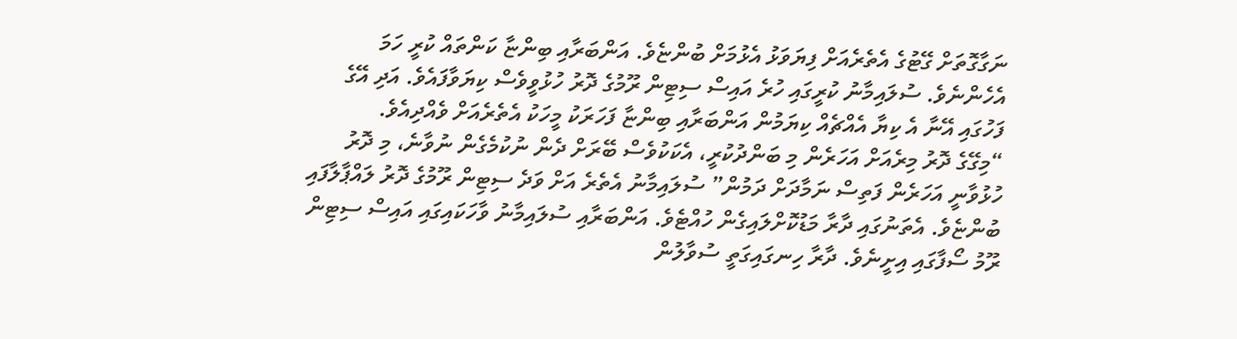ނަގާގޮތަށް ގޭޓުގެ އެތެރެއަށް ފިޔަވަޅު އެޅުމަށް ބުންޏެވެ. އަންބަރާއި ބިންޏާ ކަންތައް ކުރީ ހަމަ އެހެންނެވެ. ސުލައިމާނު ކުރީގައި ހުރެ އައިސް ސިޓިން ރޫމުގެ ދޮރު ހުޅުވީވެސް ކިޔަވާފައެވެ. އަދި އޭގެ ފަހުގައި އޭނާ އެ ކިޔާ އެއްޗެއް ކިޔަމުން އަންބަރާއި ބިންޏާ ފަހަރަކު މީހަކު އެތެރެއަށް ވެއްދިއެވެ.
“މިގޭގެ ދޮރު މިރެއަށް އަހަރެން މި ބަންދުކުރީ، އެކަކުވެސް ބޭރަށް ދެން ނުކުމެގެން ނުވާނެ، މި ދޮރު ހުޅުވާނީ އަހަރެން ފަތިސް ނަމާދަށް ދަމުން” ސުލައިމާނު އެތެރެ އަށް ވަދެ ސިޓިން ރޫމުގެ ދޮރު ލައްޕާލާފައި ބުންޏެވެ. އެތަނުގައި ދާރާ މަޑުކޮށްލައިގެން ހުއްޓެވެ. އަންބަރާއި ސުލައިމާނު ވާހަކައިގައި އައިސް ސިޓިން ރޫމު ސޯފާގައި އިށީނެވެ. ދާރާ ހިނގައިގަތީ ސުވާލުން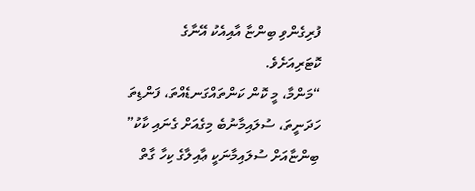ފުރިގެންވި ބިންޏާ އާއިއެކު އޭނާގެ ކޮޓަރިއަށެވެ.
“މަންމާ، މީ ކޮން ކަންތައްގަނޑެއްތަ، ފަންޑިތަ ހަދަނީތަ، ސުލައިމާނުބެ މިގެއަށް ގެނައި ކާކު” ބިންޏާއަށް ސުލައިމާނަކީ ޢާއިލާގެ ކިހާ ގާތް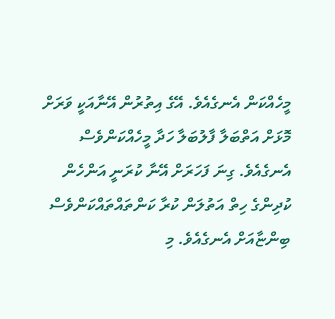މީހެއްކަން އެނގެއެވެ. އޭގެ އިތުރުން އޭނާއަކީ ވަރަށް މޮޅަށް އަތްބަލާ ފާލުބަލާ ހަދާ މީހެއްކަންވެސް އެނގެއެވެ. ގިނަ ފަހަރަށް އޭނާ ކުރަނީ އަންހެން ކުދިންގެ ހިތް އަތުލަން ކުރާ ކަންތައްތައްކަންވެސް ބިންޏާއަށް އެނގެއެވެ. މި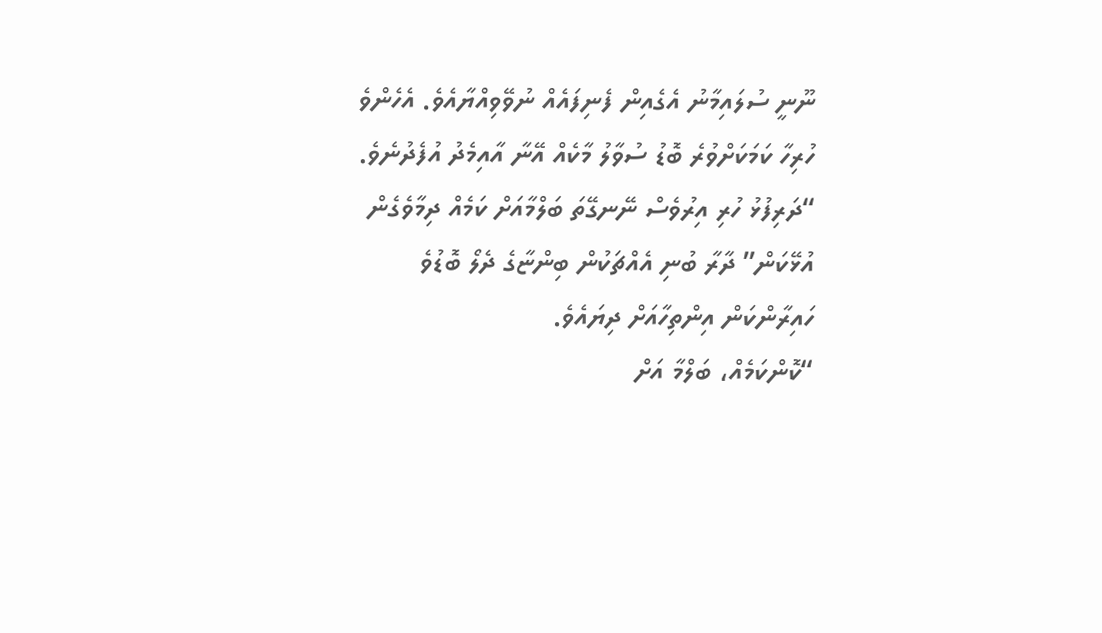ނޫނީ ސުލައިމާނު އެގެއިން ފެނިފައެއް ނުވޭވިއްޔާއެވެ. އެހެންވެ ހުރިހާ ކަމަކަށްވުރެ ބޮޑު ސުވާލު މާކެއް އޭނާ އާއިމެދު އުފެދުނެވެ.
“ދަރިފުޅު ހުރި އިރުވެސް ނޭނގޭތަ ބަލްމާއަށް ކަމެއް ދިމާވެގެން އުޅޭކަން” ދާރާ ބުނި އެއްޗަކުން ބިންޏާގެ ދެލޯ ބޮޑުވެ ހައިރާންކަން އިންތިހާއަށް ދިޔައެވެ.
“ކޮންކަމެއް، ބަލްމާ އަށް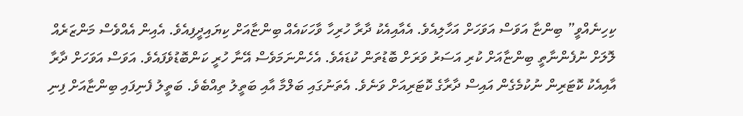ކިހިނެއްވީ” ބިންޏާ އަވަސް އަވަހަށް އަހާލިއެވެ. އެއާއިއެކު ދާރާ ހުރިހާ ވާހަކައެއް ބިންޏާއަށް ކިޔައިދީފިއެވެ. އެއިން އެއްވެސް މަންޒަރެއް ލޮލަށް ނުފެންނާތީ ބިންޏާއަށް ކުރި އަސަރު ވަރަށް ބޮޑުތަން ކުޑައެވެ. އެހެންނަމަވެސް އޭނާ ހުރީ ކަންބޮޑުވެފައެވެ. އަވަސް އަވަހަށް ދާރާ އާއިއެކު ކޮޓަރިން ނުކުމެގެން އައިސް ދާރާގެ ކޮޓަރިއަށް ވަނެވެ. އެތަނުގައި ބަލްމާ އާއި ބަތީލު ތިއްބެވެ. ބަތީލު ފެނިފައި ބިންޏާއަށް ފިނި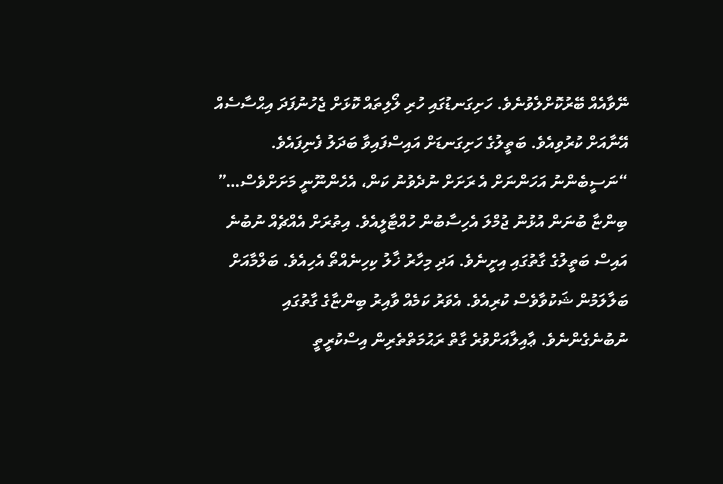ނޭވާއެއް ބޭރުކޮށްލެވުނެވެ. ހަށިގަނޑުގައި ހުރި ލޯލިތައް ކޮޅަށް ޖެހުނުފަދަ އިޙްސާސެއް އޭނާއަށް ކުރުވިއެވެ. ބަތީލުގެ ހަށިގަނޑަށް އައިސްފައިވާ ބަދަލު ފެނިފައެވެ.
“ނަސީބެންނު އަހަންނަށް އެ ރަށަށް ނުދެވުނު ކަން، އެހެންނޫނީ މަށަށްވެސް…” ބިންޏާ ބުނަން އުޅުނު ޖުމްލަ އެހިސާބުން ހުއްޓާލީއެވެ. އިތުރަށް އެއްޗެއް ނުބުނެ އައިސް ބަތީލުގެ ގާތުގައި އިށީނެވެ. އަދި މިހާރު ޚާލު ކިހިނެއްތޯ އެހިއެވެ. ބަލްމާއަށް ބަލާލަމުން ޝަކުވާވެސް ކުރިއެވެ. އެވަރު ކަމެއް ވާއިރު ބިންޏާގެ ގާތުގައި ނުބުނެގެންނެވެ. ޢާއިލާއަށްވުރެ ގާތް ރަޙުމަތްތެރިން އިސްކުރީތީ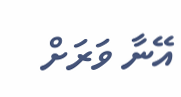އޭނާ ވަރަށް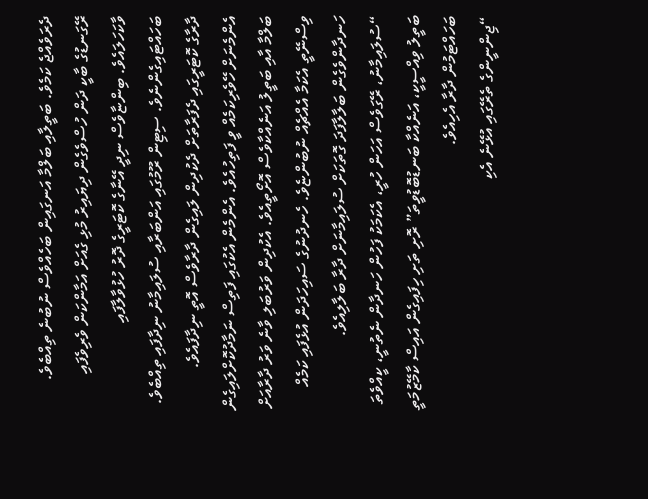ދެރަވެއްޖެ ކަމެވެ. ބަތީލާއި ބަލްމާ އަނގައިން ބަހެއްވެސް ނުބުނެ ތިއްބެވެ.
ރޭގަނޑުގެ ބާކީ ދަން ހުސްވެގެން ދިޔައިރު މުޅި ގެއަށް އަމާންކަން ވެރިވެފައި ވާކަހަލައެވެ. ބިންޏާވެސް ނިދީ އޭނާގެ ކޮޓަރީގެ ދޮރު ހުޅުވާލާފައި ބަހައްޓައިގެންނެވެ. ސިޓިން ރޫމުގައި އަންބަރާއި ސުލައިމާނު ނިދާފައި ތިއްބެވެ. ދާރާގެ ކޮޓަރީގައި ދެފަރާތަށް ދެކުދިން ލައިގެން ދާރާވެސް އޮތީ ނިދާފައެވެ. އެންމެނަށް ހޭވެރިކަމެއް ވީ ފަތިހުއެވެ. އެންމެން އެކުގައި ފަތިސް ނަމާދުކޮށްލައިގެން ބަލްމާ އާއި ބަތީލު އަނެއްކާވެސް އޮށޯތީއެވެ. އެކުދިން ވަރުބަލި ވާނެ ވަރު ދާރާއަށް ވިސްނޭތީ އެކަމާ އެއްޗެއް ނުބުންޏެވެ. ހެނދުނުގެ ސައިހަދަން އުޅެފައި ކަމެއް ހަނދާންވެގެން ބަލާލާފަދަ ގޮތަކަށް ސުލައިމާނަށް ދާރާ ބަލާލިއެވެ.
“ސުލައިމާނު، ރޭގަވެސް އަހަން ހުރީ، އެކަމަކު ފަހުން ހަނދާން ނެތުނީ، ކީއްވެތަ ބަތީލު ވިއްސީކީ، އަނެއްކާ ބަނޑުބޮޑުވީތަ” ރޮށި ތަށި ހިފައިގެން އައިސް ކާމޭޒުމަތީ ބަހައްޓަމުން ދާރާ އެހިއެވެ.
“ޖިންނީންގެ ތެރޭގައި އުޅޭނެ އެކި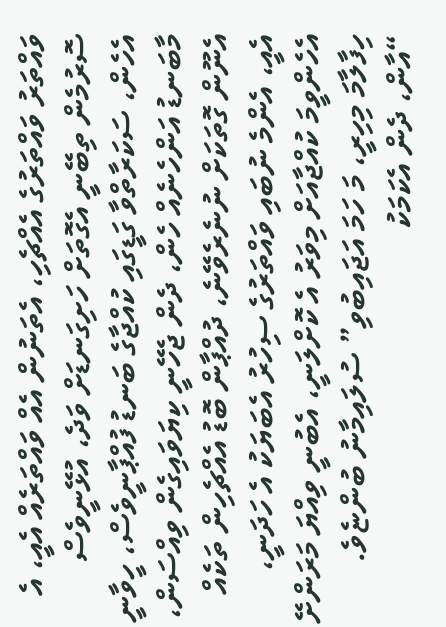ވައްތަރު ވައްތަރުގެ އެއްޗެހި، އެތަނުން އެއް ވައްތަރެއް އެއީ، އެ ސޮރުމެން ތިބޭނީ އެގޮތަށް ހަށިގަނޑަށް ވަދެ، އުޅޭނީވެސް އެހެން، ސަކަރާތްވާ ގަޑީގައި ކުއްޖާގެ ބަނޑު ފުއްޕާނީވެސް، ހީވާނީ މާބަނޑު އަންހެނެއް ހެން، ދެން ޖެހޭނީ ކިޔަވައިގެން ވިއްސަން، އެނޫން ގޮތަކަށް ނުނެރެވޭނެ، ދުއްޕާން ބޮޑު އެއްޗެހިން ތަކެއް އެއީ، އެންމެ ނުބައި ވައްތަރުގެ ސިހުރު އެބަޔަކު އެ ހަދަނީ، އެހެންވީމަ ކުއްޖާއަށް މިވަރު އެ ކޮށްލަނީ، އެބުނީ ވިއްޔަ މަރަންށޭ ހިފާލާމަ މިހިރީ، މަ ހަމަ އަޖައިބުވި” ސުލައިމާނު ބުންޏެވެ.
“އާން، ދެން އެކަމަކު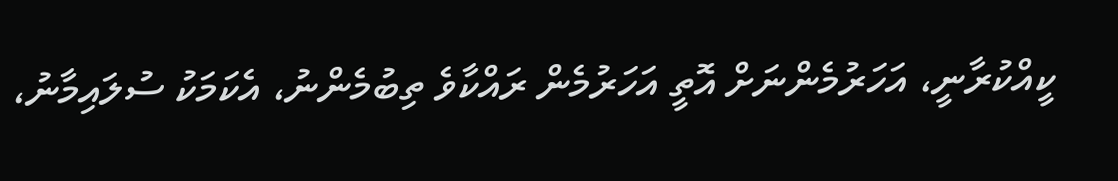ކީއްކުރާނީ، އަހަރުމެންނަށް އޮތީ އަހަރުމެން ރައްކާވެ ތިބުމެންނު، އެކަމަކު ސުލައިމާނު،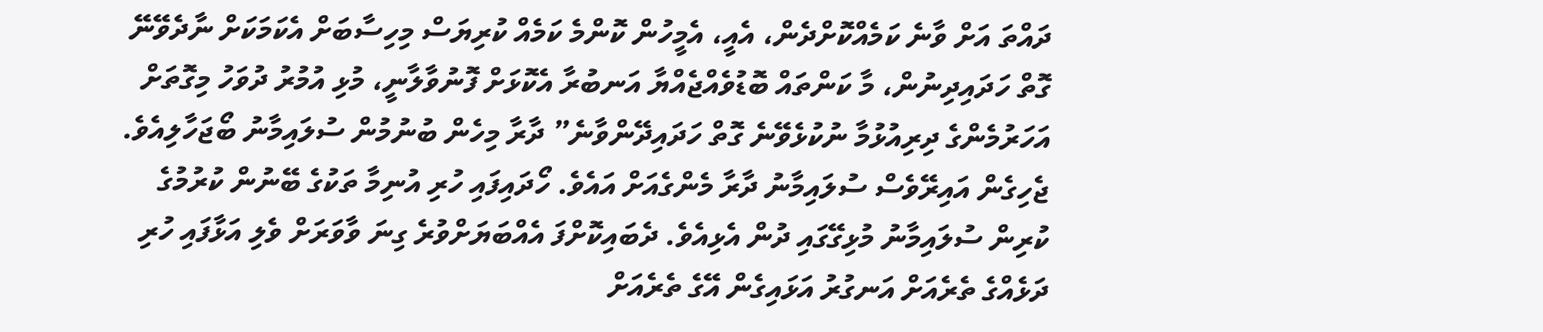ދައްތަ އަށް ވާނެ ކަމެއްކޮށްދެން، އެއީ، އެމީހުން ކޮންމެ ކަމެއް ކުރިޔަސް މިހިސާބަށް އެކަމަކަށް ނާދެވޭނޭ ގޮތް ހަދައިދިނުން، މާ ކަންތައް ބޮޑުވެއްޖެއްޔާ އަނބުރާ އެކޮޅަށް ފޮނުވާލާނީ، މުޅި އުމުރު ދުވަހު މިގޮތަށް އަހަރުމެންގެ ދިރިއުޅުމާ ނުކުޅެވޭނެ ގޮތް ހަދައިދޭންވާނެ” ދާރާ މިހެން ބުނުމުން ސުލައިމާނު ބޯޖަހާލިއެވެ.
ޖެހިގެން އައިރޭވެސް ސުލައިމާނު ދާރާ މެންގެއަށް އައެވެ. ހޯދައިފައި ހުރި އުނިމާ ތަކުގެ ބޭނުން ކުރުމުގެ ކުރިން ސުލައިމާނު މުޅިގޭގައި ދުން އެޅިއެވެ. ދެބައިކޮށްފަ އެއްބަޔަށްވުރެ ގިނަ ވާވަރަށް ވެލި އަޅާފައި ހުރި ދަޅެއްގެ ތެރެއަށް އަނގުރު އަޅައިގެން އޭގެ ތެރެއަށް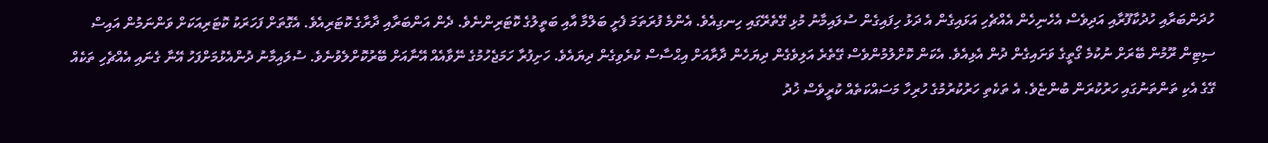ހުދަންބަރާއި ހުދުކާފޫރާއި އަދިވެސް އެހެނިހެން އެއްޗެހި އަޅައިގެން އެ ދަޅު ހިފައިގެން ސުލައިމާނު މުޅި ގޭތެރޭގައި ހިނގިއެވެ. އެންމެ ފުރަތަމަ ފެށީ ބަލްމާ އާއި ބަތީލުގެ ކޮޓަރިންނެވެ. ދެން އަންބަރާއި ދާރާގެ ކޮޓަރިއެވެ. އެގޮތަށް ފަހަރަކު ކޮޓަރިއަކަށް ވަންނަމުން އައިސް ސިޓިން ރޫމުން ބޭރަށް ނުކުމެ ގޯތީގެ ވަށައިގެން ދުން އެޅިއެވެ. އެކަން ކޮށްލުމުންވެސް ގޭތެރެ އަލިވެގެން ދިޔަހެން ދާރާއަށް އިޙްސާސް ކުރެވިގެން ދިޔައެވެ. ހަށިފުރާ ހަމަޖެހުމުގެ ނޭވާއެއް އޭނާއަށް ބޭރުކޮށްލެވުނެވެ. ސުލައިމާނު ދުންއެޅުމަށްފަހު އޭނާ ގެނައި އެއްޗެހި ތަކެއް ގޭގެ އެކި ތަންތަނުގައި ހަރުކުރަން ބުންޏެވެ. އެ ތަކެތި ހަރުކުރުމުގެ ހުރިހާ މަސައްކަތެއް ކުރީވެސް ޚުދު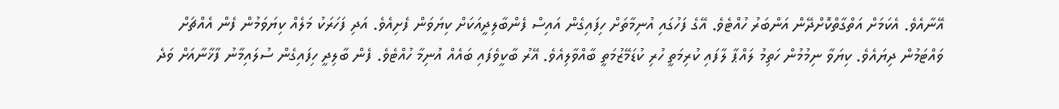އޭނާއެވެ. އެކަމަށް އަތްގާތްކޮށްދޭން އަންބަރު ހުއްޓެވެ. އޭގެ ފަހުގައި އުނިމާތަށް ހިފައިގެން އައިސް ފެންބާލިދީއަކަށް ކިޔަވަން ފެށިއެވެ. އަދި ފަހަރަކު މަލެއް ކިޔަވަމުން ފެން އެއްޗަށް ވައްޓަމުން ދިޔައެވެ. ކިޔަވާ ނިމުމުން ހަތިމު ލައްޕާ ލާފައި ކުރިމަތީ ހުރި ކުޑަމޭޒުމަތީ ބާއްވާލިއެވެ. އޭރު ބާކީވެފައި ބައެއް އުނިމާ ހުއްޓެވެ. ފެން ބާލިދީ ހިފައިގެން ސުލައިމާނު ފާޚާނާއަށް ވަދެ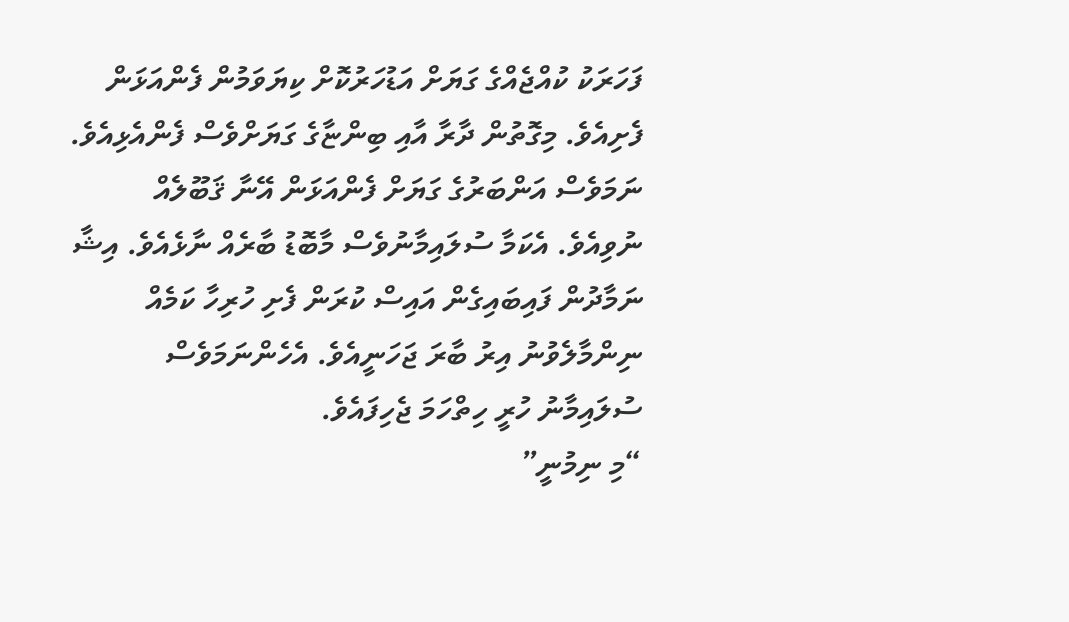ފަހަރަކު ކުއްޖެއްގެ ގަޔަށް އަޑުހަރުކޮށް ކިޔަވަމުން ފެންއަޅަން ފެށިއެވެ. މިގޮތުން ދާރާ އާއި ބިންޏާގެ ގަޔަށްވެސް ފެންއެޅިއެވެ. ނަމަވެސް އަންބަރުގެ ގަޔަށް ފެންއަޅަން އޭނާ ޤަބޫލެއް ނުވިއެވެ. އެކަމާ ސުލައިމާނުވެސް މާބޮޑު ބާރެއް ނާޅެއެވެ. އިޝާ ނަމާދުން ފައިބައިގެން އައިސް ކުރަން ފެށި ހުރިހާ ކަމެއް ނިންމާލެވުނު އިރު ބާރަ ޖަހަނީއެވެ. އެހެންނަމަވެސް ސުލައިމާނު ހުރީ ހިތްހަމަ ޖެހިފައެވެ.
“މި ނިމުނީ”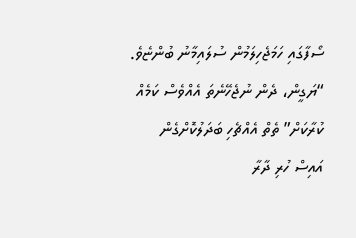ސޯފާގައި ހަމަޖެހިލަމުން ސުލައިމާނު ބުންޏެވެ.
“ޔަގީން، ދެން ނުޖެހޭނެތަ އެއްވެސް ކަމެއް ކުރާކަށް” ތެތް އެއްޗެހި ބަދަލުކޮށްގެން އައިސް ހުރި ދާރާ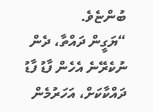ބުންޏެވެ.
“ޔަގީން ދައްތާ، ދެން ނުކެރޭނެ އެހެން ފާޑު ފާޑު ދައްކާކަށް، އަހަރުމެން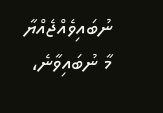ނުބައިވެއްޖެއްޔާ މާ ނުބައިވާނެ،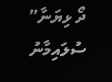ދޯ ޅިޔަނާ” ސުލައިމާނު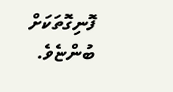ފޮނިގޮތަކަށް ބުންޏެވެ.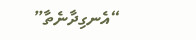“އެނގިދާނެތާ”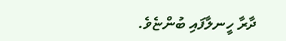ދާރާ ހީނލާފައި ބުންޏެވެ.